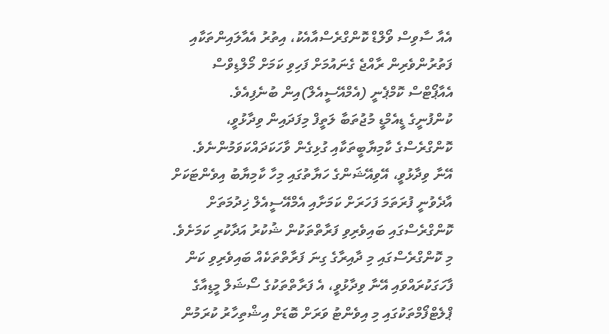އެއާ ސާވިސް ވޯލްޑް ކޮންގްރެސްއާއެކު، އިތުރު އެއާލައިންތަކާއި ފަތުރުންވެރިން ރާއްޖެ ގެނައުމަށް ފަހިވި ކަމަށް މޯލްޑިވްސް އެއާޕޯޓްސް ކޮމްޕެނީ (އެމްއޭސީއެލް)އިން ބުނެފިއެވެ.
ކުންފުނީގެ ޑީއެމްޑީ މުޖުތަބާ ލަތީފް މިފަދައިން ވިދާޅުވީ، ކޮންގްރެސްގެ ކާމިޔާބީތަކާއި ގުޅިގެން ވާހަކަދައްކަވަމުންނެވެ.
އޭނާ ވިދާޅުވީ، އޭވިއޭޝަންގެ ހަޔާތުގައި މިހާ ކާމިޔާބު އިވެންޓަކަށް އާދެވުނީ ފުރަތަމަ ފަހަރަށް ކަމަށާއި އެމްއޭސީއެލް ޚިދުމަތަށް ކޮންގްރެސްގައި ބައިވެރިވި ފަރާތްތަކުން ޝުކުރު އަދާކުރި ކަމަށެވެ.
މި ކޮންގްރެސްގައި މި ދާއިރާގެ ގިނަ ފަރާތްތަކެއް ބައިވެރިވި ކަން ފާހަގަކުރައްވައި އޭނާ ވިދާޅުވީ، އެ ފަރާތްތަކުގެ ސޯޝަލް މީޑިއާގެ ޕްލެޓްފޯމްތަކުގައި މި އިވެންޓު ވަރަށް ބޮޑަށް އިޝްތިހާރު ކުރަމުން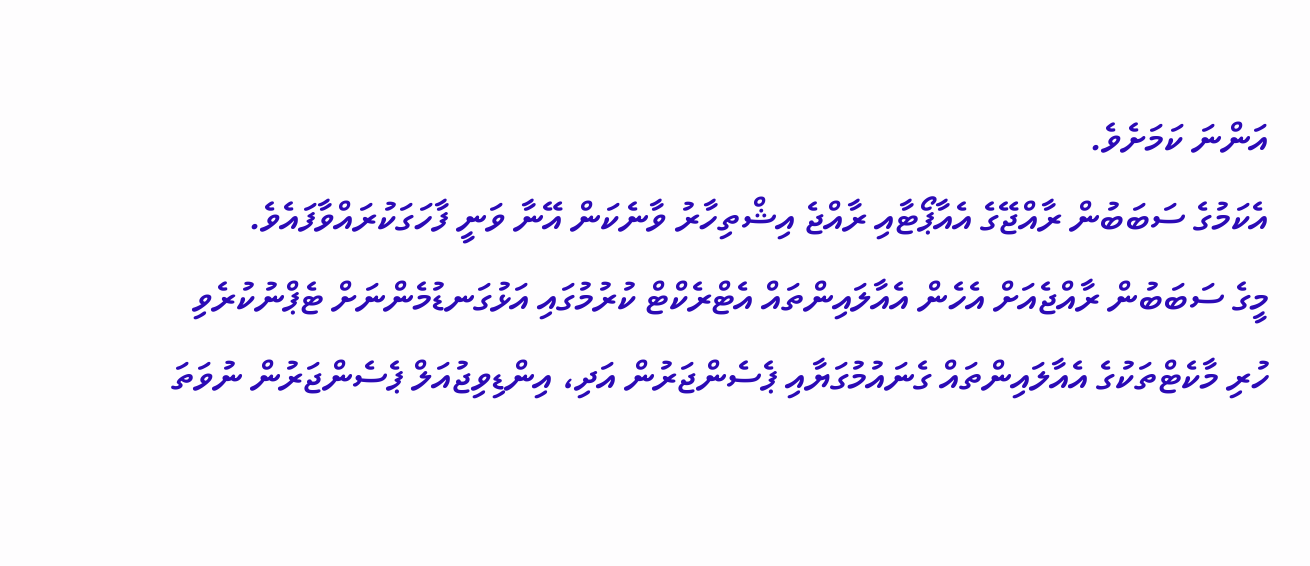އަންނަ ކަމަށެވެ.
އެކަމުގެ ސަބަބުން ރާއްޖޭގެ އެއާޕޯޓާއި ރާއްޖެ އިޝްތިހާރު ވާނެކަން އޭނާ ވަނީ ފާހަގަކުރައްވާފައެވެ.
މީގެ ސަބަބުން ރާއްޖެއަށް އެހެން އެއާލައިންތައް އެޓްރެކްޓް ކުރުމުގައި އަޅުގަނޑުމެންނަށް ޓެޕްނުކުރެވި ހުރި މާކެޓްތަކުގެ އެއާލައިންތައް ގެނައުމުގަޔާއި ޕެސެންޖަރުން އަދި، އިންޑިވިޖުއަލް ޕެސެންޖަރުން ނުވަތަ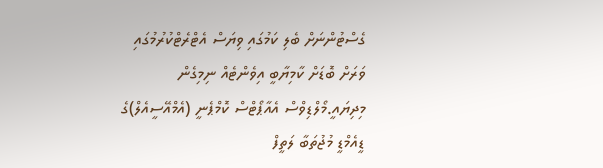ގެސްޓުންނަށް ބެލި ކަމުގައި ވިޔަސް އެޓްރެޓްކުރުމުގައި ވަރަށް ބޮޑަށް ކާމިޔާބީ އިވެންޓެއް ނިމިގެން މިދިޔައީ.މޯލްޑިވްސް އެއާޕޯޓްސް ކޮމްޕެނީ (އެމްއޭސީއެލް)ގެ ޑީއެމްޑީ މުޖުތަބާ ލަތީފް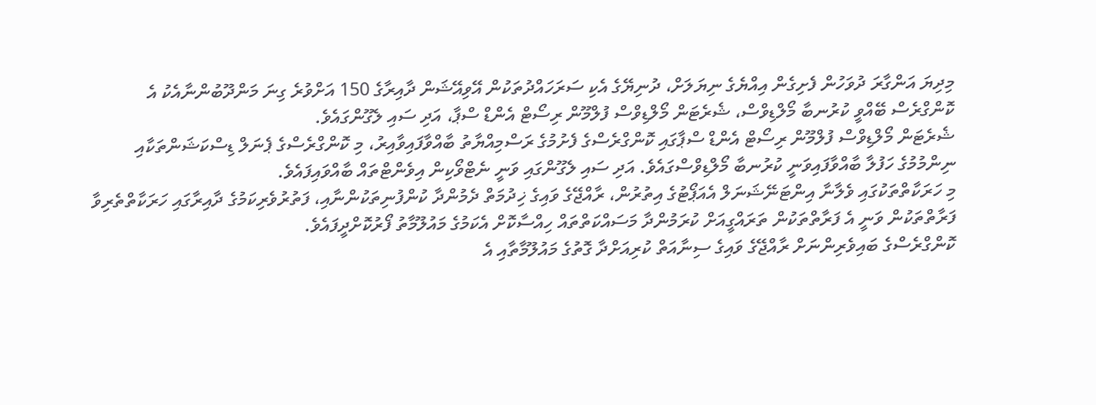މިދިޔަ އަންގާރަ ދުވަހުން ފެށިގެން އިއްޔެގެ ނިޔަލަށް، ދުނިޔޭގެ އެކި ސަރަހައްދުތަކުން އޭވިއޭޝަން ދާއިރާގެ 150 އަށްވުރެ ގިނަ މަންދޫބުންނާއެކު އެ ކޮންގްރެސް ބޭއްވީ ކުރުނބާ މޯލްޑިވްސް، ޝެރެޓަން މޯލްޑިވްސް ފުލްމޫން ރިސޯޓް އެންޑް ސްޕާ، އަދި ސައި ލެގޫންގައެވެ.
ޝެރެޓަން މޯލްޑިވްސް ފުލްމޫން ރިސޯޓް އެންޑް ސްޕާގައި ކޮންގްރެސްގެ ފެށުމުގެ ރަސްމިއްޔާތު ބާއްވާފައިވާއިރު، މި ކޮންގްރެސްގެ ޕެނަލް ޑިސްކަޝަންތަކާއި ނިންމުމުގެ ހަފުލާ ބާއްވާފައިވަނީ ކުރުނބާ މޯލްޑިވްސްގައެވެ. އަދި ސައި ލެގޫންގައި ވަނީ ނެޓްވޯކިން އިވެންޓްތައް ބާއްވައިފައެވެ.
މި ހަރަކާތްތަކުގައި ވެލާނާ އިންޓަނޭޝަނަލް އެއަޕޯޓުގެ އިތުރުން، ރާއްޖޭގެ ވައިގެ ޚިދުމަތް ދެމުންދާ ކުންފުނިތަކުންނާއި، ފަތުރުވެރިކަމުގެ ދާއިރާގައި ހަރަކާތްތެރިވާ ފަރާތްތަކުން ވަނީ އެ ފަރާތްތަކުން ތަރައްގީއަށް ކުރަމުންދާ މަސައްކަތްތައް ހިއްސާކޮށް އެކަމުގެ މައުލޫމާތު ފޯރުކޮށްދީފައެވެ.
ކޮންގްރެސްގެ ބައިވެރިންނަށް ރާއްޖޭގެ ވައިގެ ސިނާއަތް ކުރިއަށްދާ ގޮތުގެ މައުލޫމާތާއި އެ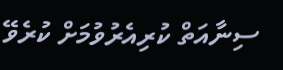ސިނާއަތް ކުރިއެރުވުމަށް ކުރެވޭ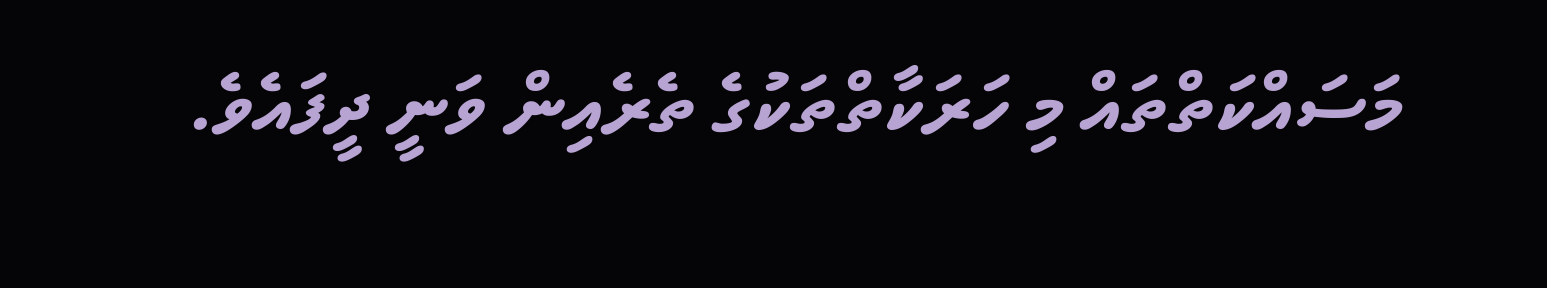މަސައްކަތްތައް މި ހަރަކާތްތަކުގެ ތެރެއިން ވަނީ ދީފައެވެ.